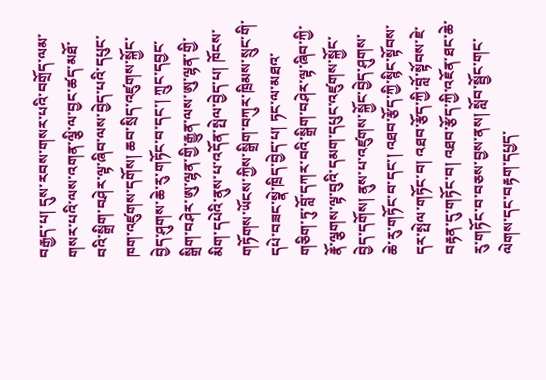བརྒྱད་པ། དུས་རབས་གསར་པའི་བགྲོད་ལམ་གསར་པའི་ལས་འགན་ལྕི་ལ་བྱང་ཚད་མཐོ་བའི་སྒྲིག་བཤེར་ལྟ་ཞིབ་ལས་བྱེད་པའི་དཔུང་ཁག་འཛུགས་དགོས། ཆབ་སྲིད་འཛུགས་སྐྱོང་བྱེད་ཤུགས་ཆེ་རུ་གཏོང་བ་དང་། ཀྲུང་དབྱང་སྒྲིག་བཤེར་ཨུ་ལྷན་གྱི་རྒྱུན་ལས་ཨུ་ལྷན་གྱི་མིག་དཔེའི་ནུས་པ་འདོན་སྤེལ་བྱེད་པ། ཁོངས་གཏོགས་ཡོངས་ཀྱིས་སྒྲིག་བཀུར་ཁྲིམས་སྲུང་གི་དཔེ་བཟང་སྣེ་ཁྲིད་བྱེད་པ། ཏང་ལ་མཐའ་གཅིག་ཏུ་བློ་དཀར་བའི་སྒྲིག་བཤེར་ལྟ་ཞིབ་ཀྱི་རྣོ་ལྕགས་ལྟ་བུའི་དམག་དཔུང་འཛུགས་སྐྱོང་བྱེད་དགོས། ནུས་པ་འཛུགས་སྐྱོང་བྱེད་ཤུགས་ཆེ་རུ་གཏོང་བ་དང་། འཐབ་རྩོད་ཀྱི་སྙིང་སྟོབས་དར་སྤེལ་གཏོང་བ། འཐབ་རྩོད་ཀྱི་བློ་སྟོབས་ཇེ་བརྟན་དུ་གཏོང་བ། འཐབ་རྩོད་ཀྱི་འཇོན་ཐང་ཆེ་རུ་གཏོང་བ་བཅས་བྱས་ནས། སློབ་སྦྱོང་གང་ལེགས་དང་བརྟག་དཔྱད་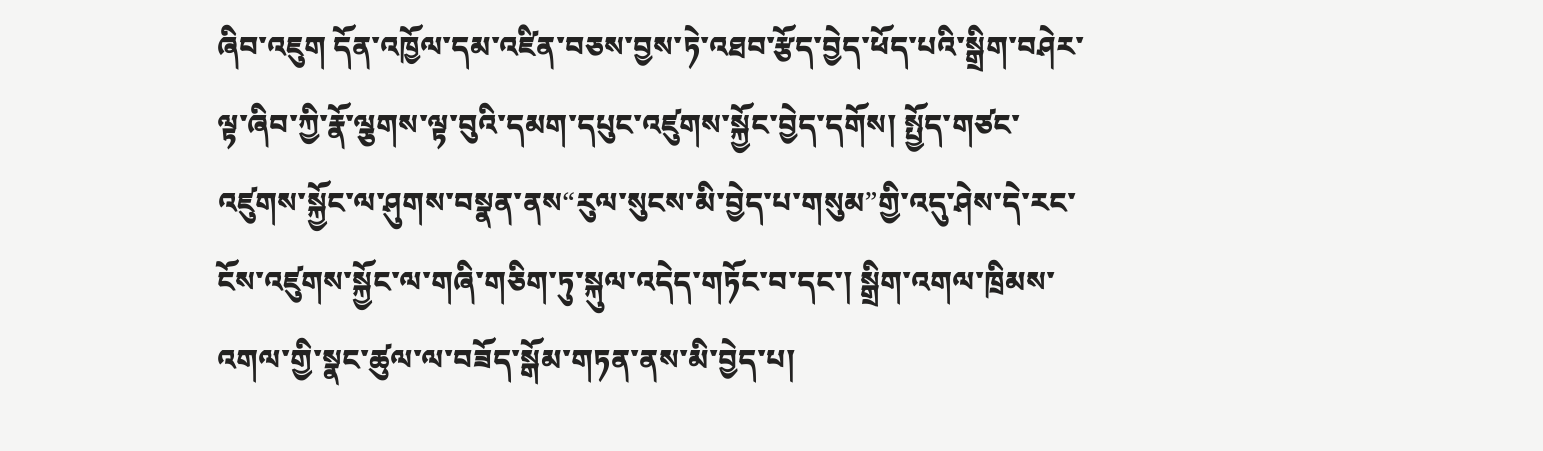ཞིབ་འཇུག དོན་འཁྱོལ་དམ་འཛིན་བཅས་བྱས་ཏེ་འཐབ་རྩོད་བྱེད་ཕོད་པའི་སྒྲིག་བཤེར་ལྟ་ཞིབ་ཀྱི་རྣོ་ལྕགས་ལྟ་བུའི་དམག་དཔུང་འཛུགས་སྐྱོང་བྱེད་དགོས། སྤྱོད་གཙང་འཛུགས་སྐྱོང་ལ་ཤུགས་བསྣན་ནས“རུལ་སུངས་མི་བྱེད་པ་གསུམ”གྱི་འདུ་ཤེས་དེ་རང་ངོས་འཛུགས་སྐྱོང་ལ་གཞི་གཅིག་ཏུ་སྐུལ་འདེད་གཏོང་བ་དང་། སྒྲིག་འགལ་ཁྲིམས་འགལ་གྱི་སྣང་ཚུལ་ལ་བཟོད་སྒོམ་གཏན་ནས་མི་བྱེད་པ།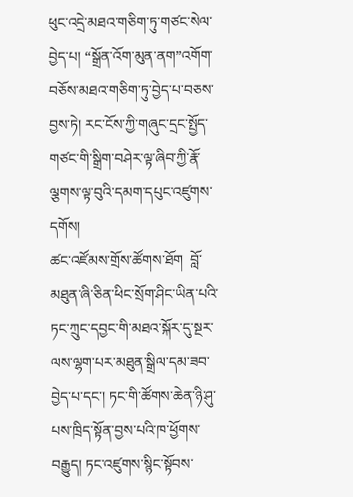ཕུང་འདྲེ་མཐའ་གཅིག་ཏུ་གཙང་སེལ་བྱེད་པ། “སྒྲོན་འོག་མུན་ནག”འགོག་བཅོས་མཐའ་གཅིག་ཏུ་བྱེད་པ་བཅས་བྱས་ཏེ། རང་ངོས་ཀྱི་གཞུང་དྲང་སྤྱོད་གཙང་གི་སྒྲིག་བཤེར་ལྟ་ཞིབ་ཀྱི་རྣོ་ལྕགས་ལྟ་བུའི་དམག་དཔུང་འཛུགས་དགོས།
ཚང་འཛོམས་གྲོས་ཚོགས་ཐོག  བློ་མཐུན་ཞི་ཅིན་ཕིང་སྲོག་ཤིང་ཡིན་པའི་ཏང་ཀྲུང་དབྱང་གི་མཐའ་སྐོར་དུ་སྔར་ལས་ལྷག་པར་མཐུན་སྒྲིལ་དམ་ཟབ་བྱེད་པ་དང་། ཏང་གི་ཚོགས་ཆེན་ཉི་ཤུ་པས་ཁྲིད་སྟོན་བྱས་པའི་ཁ་ཕྱོགས་བརྒྱུད། ཏང་འཛུགས་སྙིང་སྟོབས་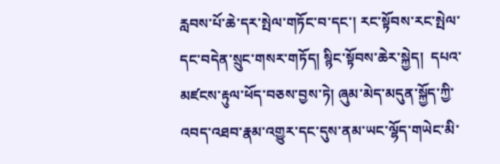རླབས་པོ་ཆེ་དར་སྤེལ་གཏོང་བ་དང་། རང་སྟོབས་རང་སྤེལ་དང་བདེན་སྲུང་གསར་གཏོད། སྙིང་སྟོབས་ཆེར་སྐྱེད།  དཔའ་མཛངས་རྟུལ་ཕོད་བཅས་བྱས་ཏེ། ཞུམ་མེད་མདུན་སྐྱོད་ཀྱི་འབད་འཐབ་རྣམ་འགྱུར་དང་དུས་ནམ་ཡང་ལྷོད་གཡེང་མི་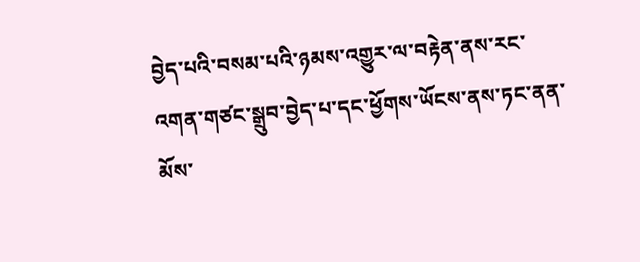བྱེད་པའི་བསམ་པའི་ཉམས་འགྱུར་ལ་བརྟེན་ནས་རང་འགན་གཙང་སྒྲུབ་བྱེད་པ་དང་ཕྱོགས་ཡོངས་ནས་ཏང་ནན་མོས་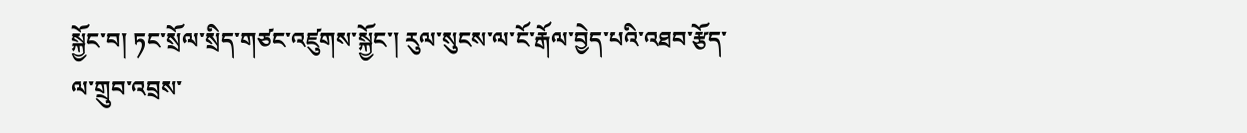སྐྱོང་བ། ཏང་སྲོལ་སྲིད་གཙང་འཛུགས་སྐྱོང་། རུལ་སུངས་ལ་ངོ་རྒོལ་བྱེད་པའི་འཐབ་རྩོད་ལ་གྲུབ་འབྲས་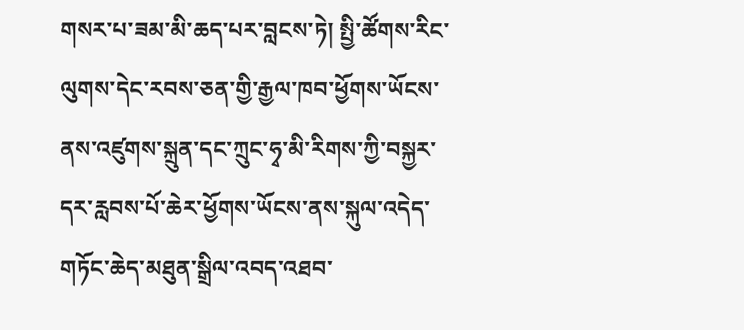གསར་པ་ཟམ་མི་ཆད་པར་བླངས་ཏེ། སྤྱི་ཚོགས་རིང་ལུགས་དེང་རབས་ཅན་གྱི་རྒྱལ་ཁབ་ཕྱོགས་ཡོངས་ནས་འཛུགས་སྐྲུན་དང་ཀྲུང་ཧྭ་མི་རིགས་ཀྱི་བསྐྱར་དར་རླབས་པོ་ཆེར་ཕྱོགས་ཡོངས་ནས་སྐུལ་འདེད་གཏོང་ཆེད་མཐུན་སྒྲིལ་འབད་འཐབ་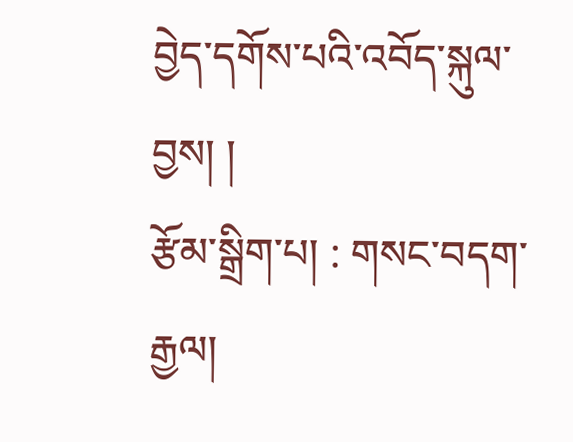བྱེད་དགོས་པའི་འབོད་སྐུལ་བྱས། །
རྩོམ་སྒྲིག་པ། : གསང་བདག་རྒྱལ།